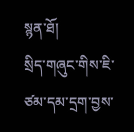སྙན་ཐོ།
སྲིད་གཞུང་གིས་ཇི་ཙམ་དམ་དྲག་བྱས་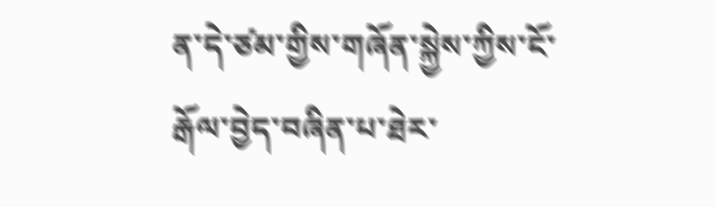ན་དེ་ཙམ་གྱིས་གཞོན་སྐྱེས་ཀྱིས་ངོ་རྒོལ་བྱེད་བཞིན་པ་ཐེར་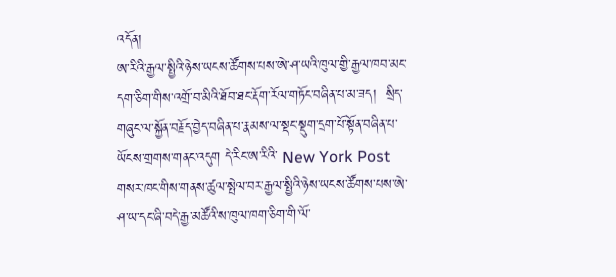འདོན།
ཨ་རིའི་རྒྱལ་སྤྱིའི་ཉེས་ཡངས་ཚོགས་པས་ཨེ་ཤ་ཡའི་ཁུལ་གྱི་རྒྱལ་ཁབ་མང་དག་ཅིག་གིས་འགྲོ་བ་མིའི་ཐོབ་ཐང་རྡོག་རོལ་གཏོང་བཞིན་པ་མ་ཟད།  སྲིད་གཞུང་ལ་སྐྱོན་བརྗོད་བྱེད་བཞིན་པ་རྣམས་ལ་སྡང་སྡུག་དྲག་པོ་སྟོན་བཞིན་པ་ཡོངས་གྲགས་གནང་འདུག དེ་རིང་ཨ་རིའི་ New York Post གསར་ཁང་གིས་གནས་ཚུལ་སྤེལ་བར་རྒྱལ་སྤྱིའི་ཉེས་ཡངས་ཚོགས་པས་ཨེ་ཤ་ཡ་དང་ཞི་བདེ་རྒྱ་མཚོའི་ས་ཁུལ་ཁག་ཅིག་གི་ལོ་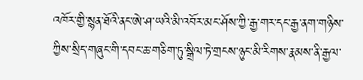འཁོར་གྱི་སྙན་ཐོའི་ནང་ཨེ་ཤ་ཡའི་མི་འབོར་མང་ཤོས་ཀྱི་རྒྱ་གར་དང་རྒྱ་ནག་གཉིས་ཀྱིས་སྲིད་གཞུང་གི་དབང་ཆ་གཅིག་ཏུ་སྒྲིལ་ཏེ་གྲངས་ཉུང་མི་རིགས་རྣམས་ནི་རྒྱལ་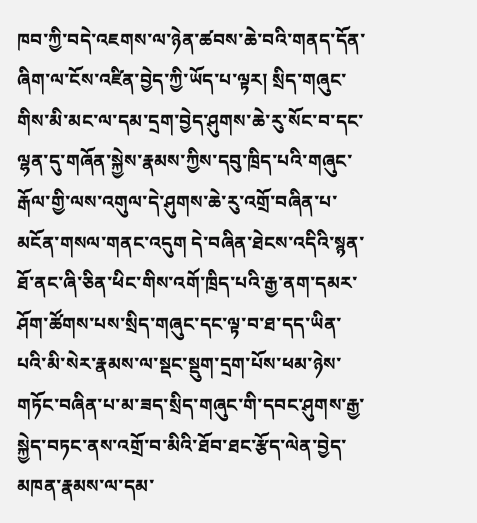ཁབ་ཀྱི་བདེ་འཇགས་ལ་ཉེན་ཚབས་ཆེ་བའི་གནད་དོན་ཞིག་ལ་ངོས་འཛིན་བྱེད་ཀྱི་ཡོད་པ་ལྟར། སྲིད་གཞུང་གིས་མི་མང་ལ་དམ་དྲག་བྱེད་ཤུགས་ཆེ་རུ་སོང་བ་དང་ལྷན་དུ་གཞོན་སྐྱེས་རྣམས་ཀྱིས་དབུ་ཁྲིད་པའི་གཞུང་རྒོལ་གྱི་ལས་འགུལ་དེ་ཤུགས་ཆེ་རུ་འགྲོ་བཞིན་པ་མངོན་གསལ་གནང་འདུག དེ་བཞིན་ཐེངས་འདིའི་སྙན་ཐོ་ནང་ཞི་ཅིན་ཕིང་གིས་འགོ་ཁྲིད་པའི་རྒྱ་ནག་དམར་ཤོག་ཚོགས་པས་སྲིད་གཞུང་དང་ལྟ་བ་ཐ་དད་ཡིན་པའི་མི་སེར་རྣམས་ལ་སྡང་སྡུག་དྲག་པོས་ཕམ་ཉེས་གཏོང་བཞིན་པ་མ་ཟད་སྲིད་གཞུང་གི་དབང་ཤུགས་རྒྱ་སྐྱེད་བཏང་ནས་འགྲོ་བ་མིའི་ཐོབ་ཐང་རྩོད་ལེན་བྱེད་མཁན་རྣམས་ལ་དམ་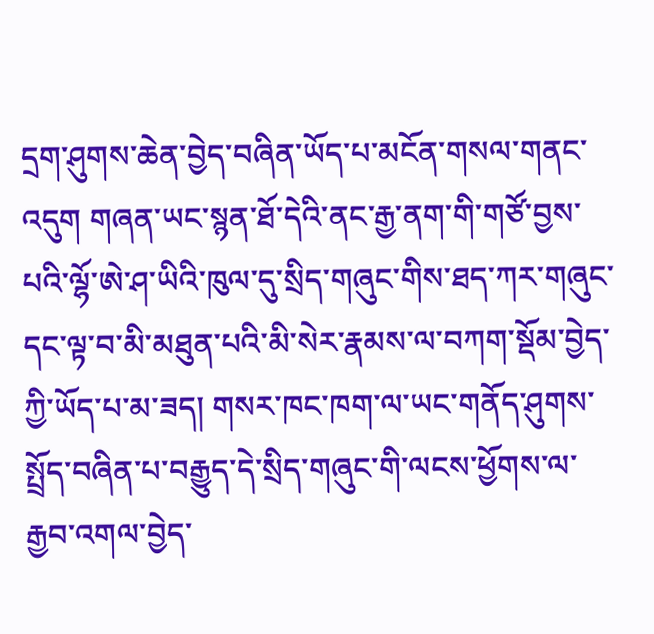དྲག་ཤུགས་ཆེན་བྱེད་བཞིན་ཡོད་པ་མངོན་གསལ་གནང་འདུག གཞན་ཡང་སྙན་ཐོ་དེའི་ནང་རྒྱ་ནག་གི་གཙོ་བྱས་པའི་ལྷོ་ཨེ་ཤ་ཡིའི་ཁུལ་དུ་སྲིད་གཞུང་གིས་ཐད་ཀར་གཞུང་དང་ལྟ་བ་མི་མཐུན་པའི་མི་སེར་རྣམས་ལ་བཀག་སྡོམ་བྱེད་ཀྱི་ཡོད་པ་མ་ཟད། གསར་ཁང་ཁག་ལ་ཡང་གནོད་ཤུགས་སྤྲོད་བཞིན་པ་བརྒྱུད་དེ་སྲིད་གཞུང་གི་ལངས་ཕྱོགས་ལ་རྒྱབ་འགལ་བྱེད་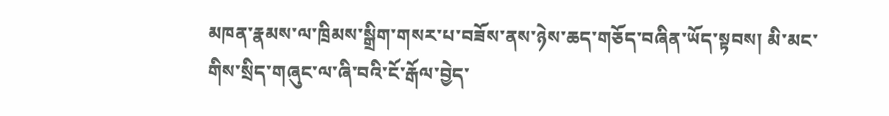མཁན་རྣམས་ལ་ཁྲིམས་སྒྲིག་གསར་པ་བཟོས་ནས་ཉེས་ཆད་གཅོད་བཞིན་ཡོད་སྟབས། མི་མང་གིས་སྲིད་གཞུང་ལ་ཞི་བའི་ངོ་རྒོལ་བྱེད་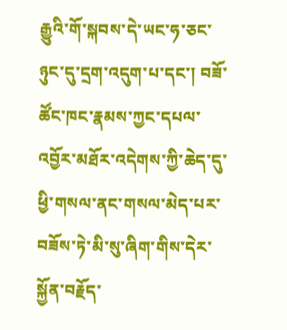རྒྱུའི་གོ་སྐབས་དེ་ཡང་ཧ་ཅང་ཉུང་དུ་དྲག་འདུག་པ་དང་། བཟོ་ཚོང་ཁང་རྣམས་ཀྱང་དཔལ་འབྱོར་མཐོར་འདེགས་ཀྱི་ཆེད་དུ་ཕྱི་གསལ་ནང་གསལ་མེད་པར་བཟོས་ཏེ་མི་སུ་ཞིག་གིས་དེར་སྐྱོན་བརྗོད་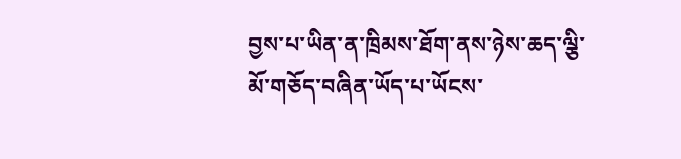བྱས་པ་ཡིན་ན་ཁྲིམས་ཐོག་ནས་ཉེས་ཆད་ལྕི་མོ་གཅོད་བཞིན་ཡོད་པ་ཡོངས་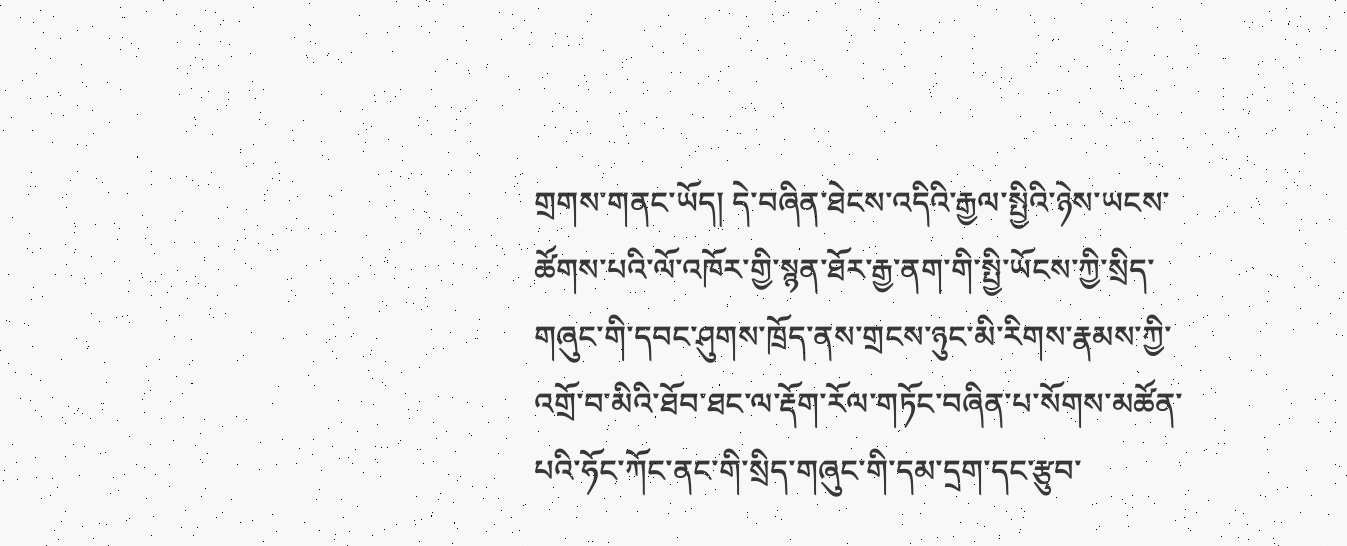གྲགས་གནང་ཡོད། དེ་བཞིན་ཐེངས་འདིའི་རྒྱལ་སྤྱིའི་ཉེས་ཡངས་ཚོགས་པའི་ལོ་འཁོར་གྱི་སྙན་ཐོར་རྒྱ་ནག་གི་སྤྱི་ཡོངས་ཀྱི་སྲིད་གཞུང་གི་དབང་ཤུགས་ཁྲོད་ནས་གྲངས་ཉུང་མི་རིགས་རྣམས་ཀྱི་འགྲོ་བ་མིའི་ཐོབ་ཐང་ལ་རྡོག་རོལ་གཏོང་བཞིན་པ་སོགས་མཚོན་པའི་ཧོང་ཀོང་ནང་གི་སྲིད་གཞུང་གི་དམ་དྲག་དང་རྩུབ་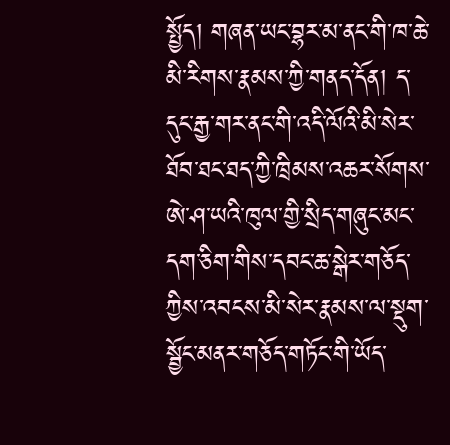སྤྱོད། གཞན་ཡང་བྷར་མ་ནང་གི་ཁ་ཆེ་མི་རིགས་རྣམས་ཀྱི་གནད་དོན། ད་དུང་རྒྱ་གར་ནང་གི་འདི་ལོའི་མི་སེར་ཐོབ་ཐང་ཐད་ཀྱི་ཁྲིམས་འཆར་སོགས་ཨེ་ཤ་ཡའི་ཁུལ་གྱི་སྲིད་གཞུང་མང་དག་ཅིག་གིས་དབང་ཆ་སྒེར་གཅོད་ཀྱིས་འབངས་མི་སེར་རྣམས་ལ་སྡུག་སྦྱོང་མནར་གཅོད་གཏོང་གི་ཡོད་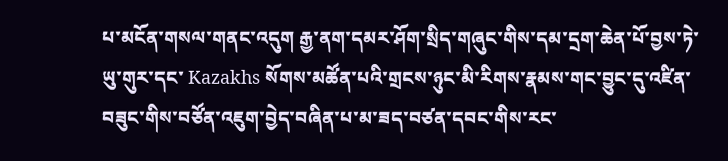པ་མངོན་གསལ་གནང་འདུག རྒྱ་ནག་དམར་ཤོག་སྲིད་གཞུང་གིས་དམ་དྲག་ཆེན་པོ་བྱས་ཏེ་ཡུ་གུར་དང་ Kazakhs སོགས་མཚོན་པའི་གྲངས་ཉུང་མི་རིགས་རྣམས་གང་བྱུང་དུ་འཛིན་བཟུང་གིས་བཙོན་འཇུག་བྱེད་བཞིན་པ་མ་ཟད་བཙན་དབང་གིས་རང་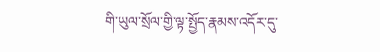གི་ཡུལ་སྲོལ་གྱི་ལྟ་སྤྱོད་རྣམས་འདོར་དུ་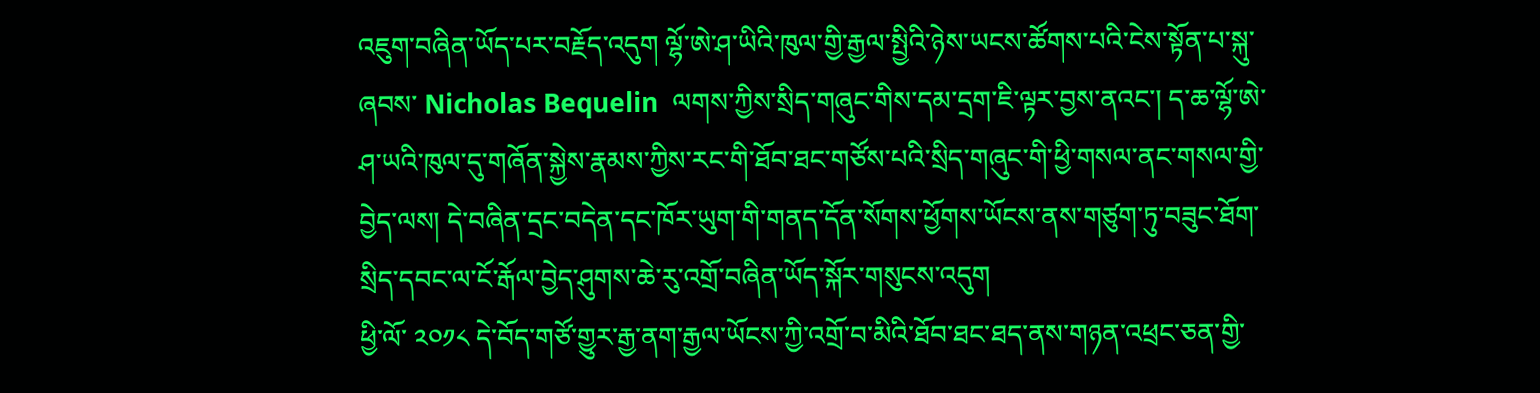འཇུག་བཞིན་ཡོད་པར་བརྗོད་འདུག ལྷོ་ཨེ་ཤ་ཡིའི་ཁུལ་གྱི་རྒྱལ་སྤྱིའི་ཉེས་ཡངས་ཚོགས་པའི་ངེས་སྟོན་པ་སྐུ་ཞབས་ Nicholas Bequelin  ལགས་ཀྱིས་སྲིད་གཞུང་གིས་དམ་དྲག་ཇི་ལྟར་བྱས་ནའང་། ད་ཆ་ལྷོ་ཨེ་ཤ་ཡའི་ཁུལ་དུ་གཞོན་སྐྱེས་རྣམས་ཀྱིས་རང་གི་ཐོབ་ཐང་གཙོས་པའི་སྲིད་གཞུང་གི་ཕྱི་གསལ་ནང་གསལ་གྱི་བྱེད་ལས། དེ་བཞིན་དྲང་བདེན་དང་ཁོར་ཡུག་གི་གནད་དོན་སོགས་ཕྱོགས་ཡོངས་ནས་གཙུག་ཏུ་བཟུང་ཐོག་སྲིད་དབང་ལ་ངོ་རྒོལ་བྱེད་ཤུགས་ཆེ་རུ་འགྲོ་བཞིན་ཡོད་སྐོར་གསུངས་འདུག
ཕྱི་ལོ་ ༢༠༡༨ དེ་བོད་གཙོ་གྱུར་རྒྱ་ནག་རྒྱལ་ཡོངས་ཀྱི་འགྲོ་བ་མིའི་ཐོབ་ཐང་ཐད་ནས་གཉན་འཕྲང་ཅན་གྱི་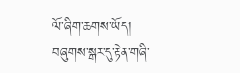ལོ་ཞིག་ཆགས་ཡོད།
བཞུགས་སྒར་དུ་རྟེན་གཞི་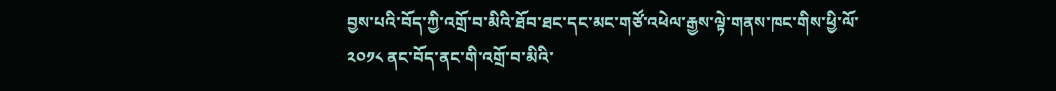བྱས་པའི་བོད་ཀྱི་འགྲོ་བ་མིའི་ཐོབ་ཐང་དང་མང་གཙོ་འཕེལ་རྒྱས་ལྟེ་གནས་ཁང་གིས་ཕྱི་ལོ་ ༢༠༡༨ ནང་བོད་ནང་གི་འགྲོ་བ་མིའི་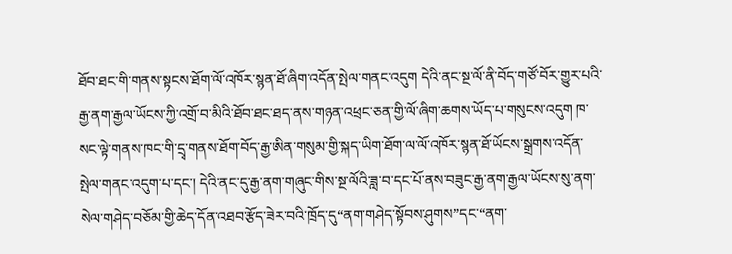ཐོབ་ཐང་གི་གནས་སྟངས་ཐོག་ལོ་འཁོར་སྙན་ཐོ་ཞིག་འདོན་སྤེལ་གནང་འདུག དེའི་ནང་སྔ་ལོ་ནི་བོད་གཙོ་བོར་གྱུར་པའི་རྒྱ་ནག་རྒྱལ་ཡོངས་ཀྱི་འགྲོ་བ་མིའི་ཐོབ་ཐང་ཐད་ནས་གཉན་འཕྲང་ཅན་གྱི་ལོ་ཞིག་ཆགས་ཡོད་པ་གསུངས་འདུག ཁ་སང་ལྟེ་གནས་ཁང་གི་དྲྭ་གནས་ཐོག་བོད་རྒྱ་ཨིན་གསུམ་གྱི་སྐད་ཡིག་ཐོག་ལ་ལོ་འཁོར་སྙན་ཐོ་ཡོངས་སྒྲགས་འདོན་སྤེལ་གནང་འདུག་པ་དང་། དེའི་ནང་དུ་རྒྱ་ནག་གཞུང་གིས་སྔ་ལོའི་ཟླ་བ་དང་པོ་ནས་བཟུང་རྒྱ་ནག་རྒྱལ་ཡོངས་སུ་ནག་སེལ་གཤེད་བཅོམ་གྱི་ཆེད་དོན་འཐབ་རྩོད་ཟེར་བའི་ཁྲོད་དུ“ནག་གཤེད་སྟོབས་ཤུགས”དང་“ནག་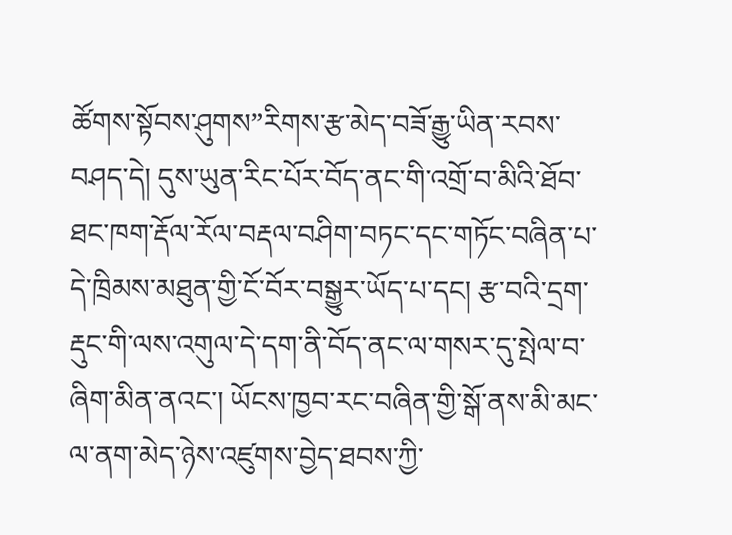ཚོགས་སྟོབས་ཤུགས”རིགས་རྩ་མེད་བཟོ་རྒྱུ་ཡིན་རབས་བཤད་དེ། དུས་ཡུན་རིང་པོར་བོད་ནང་གི་འགྲོ་བ་མིའི་ཐོབ་ཐང་ཁག་རྡོལ་རོལ་བརྡལ་བཤིག་བཏང་དང་གཏོང་བཞིན་པ་དེ་ཁྲིམས་མཐུན་གྱི་ངོ་བོར་བསྒྱུར་ཡོད་པ་དང། རྩ་བའི་དྲག་རྡུང་གི་ལས་འགུལ་དེ་དག་ནི་བོད་ནང་ལ་གསར་དུ་སྤེལ་བ་ཞིག་མིན་ནའང་། ཡོངས་ཁྱབ་རང་བཞིན་གྱི་སྒོ་ནས་མི་མང་ལ་ནག་མེད་ཉེས་འཛུགས་བྱེད་ཐབས་ཀྱི་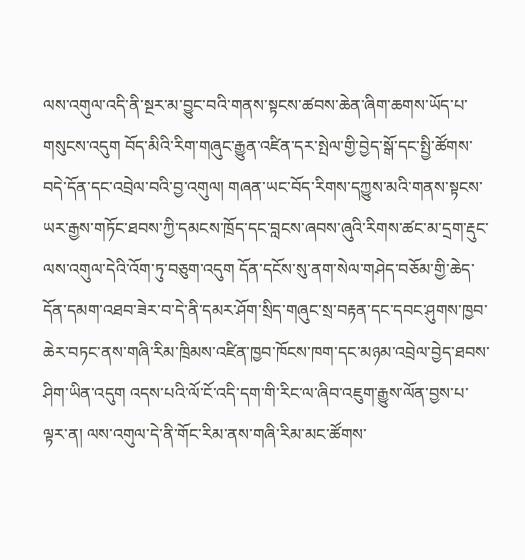ལས་འགུལ་འདི་ནི་སྔར་མ་བྱུང་བའི་གནས་སྟངས་ཚབས་ཆེན་ཞིག་ཆགས་ཡོད་པ་གསུངས་འདུག བོད་མིའི་རིག་གཞུང་རྒྱུན་འཛིན་དར་སྤེལ་གྱི་བྱེད་སྒོ་དང་སྤྱི་ཚོགས་བདེ་དོན་དང་འབྲེལ་བའི་བྱ་འགུལ། གཞན་ཡང་བོད་རིགས་དཀྱུས་མའི་གནས་སྟངས་ཡར་རྒྱས་གཏོང་ཐབས་ཀྱི་དམངས་ཁྲོད་དང་བླངས་ཞབས་ཞུའི་རིགས་ཚང་མ་དྲག་རྡུང་ལས་འགུལ་དེའི་འོག་ཏུ་བཅུག་འདུག དོན་དངོས་སུ་ནག་སེལ་གཤེད་བཅོམ་གྱི་ཆེད་དོན་དམག་འཐབ་ཟེར་བ་དེ་ནི་དམར་ཤོག་སྲིད་གཞུང་སྲ་བརྟན་དང་དབང་ཤུགས་ཁྱབ་ཆེར་བཏང་ནས་གཞི་རིམ་ཁྲིམས་འཛིན་ཁྱབ་ཁོངས་ཁག་དང་མཉམ་འབྲེལ་བྱེད་ཐབས་ཤིག་ཡིན་འདུག འདས་པའི་ལོ་ངོ་འདི་དག་གི་རིང་ལ་ཞིབ་འཇུག་རྒྱུས་ལོན་བྱས་པ་ལྟར་ན། ལས་འགུལ་དེ་ནི་གོང་རིམ་ནས་གཞི་རིམ་མང་ཚོགས་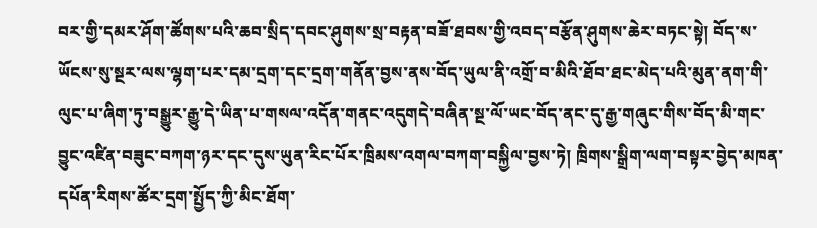བར་གྱི་དམར་ཤོག་ཚོགས་པའི་ཆབ་སྲིད་དབང་ཤུགས་སྲ་བརྟན་བཟོ་ཐབས་གྱི་འབད་བརྩོན་ཤུགས་ཆེར་བཏང་སྟེ། བོད་ས་ཡོངས་སུ་སྔར་ལས་ལྷག་པར་དམ་དྲག་དང་དྲག་གནོན་བྱས་ནས་བོད་ཡུལ་ནི་འགྲོ་བ་མིའི་ཐོབ་ཐང་མེད་པའི་མུན་ནག་གི་ལུང་པ་ཞིག་ཏུ་བསྒྱུར་རྒྱུ་དེ་ཡིན་པ་གསལ་འདོན་གནང་འདུགདེ་བཞིན་སྔ་ལོ་ཡང་བོད་ནང་དུ་རྒྱ་གཞུང་གིས་བོད་མི་གང་བྱུང་འཛིན་བཟུང་བཀག་ཉར་དང་དུས་ཡུན་རིང་པོར་ཁྲིམས་འགལ་བཀག་བསྐྱིལ་བྱས་ཏེ། ཁྲིགས་སྒྲིག་ལག་བསྟར་བྱེད་མཁན་དཔོན་རིགས་ཚོར་དྲག་སྤྱོད་ཀྱི་མིང་ཐོག་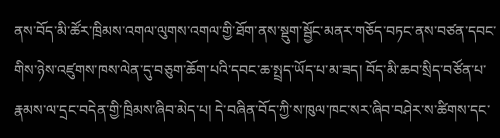ནས་བོད་མི་ཚོར་ཁྲིམས་འགལ་ལུགས་འགལ་གྱི་ཐོག་ནས་སྡུག་སྦྱོང་མནར་གཅོད་བཏང་ནས་བཙན་དབང་གིས་ཉེས་འཛུགས་ཁས་ལེན་དུ་བཅུག་ཆོག་པའི་དབང་ཆ་སྤྲད་ཡོད་པ་མ་ཟད། བོད་མི་ཆབ་སྲིད་བཙོན་པ་རྣམས་ལ་དྲང་བདེན་གྱི་ཁྲིམས་ཞིབ་མེད་པ། དེ་བཞིན་བོད་ཀྱི་ས་ཁུལ་ཁང་སར་ཞིབ་བཤེར་ས་ཚིགས་དང་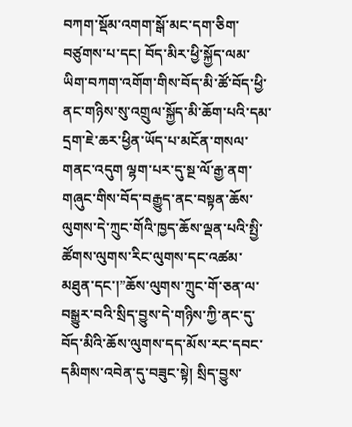བཀག་སྡོམ་འགག་སྒོ་མང་དག་ཅིག་བཙུགས་པ་དང། བོད་མིར་ཕྱི་སྐྱོད་ལམ་ཡིག་བཀག་འགོག་གིས་བོད་མི་ཚོ་བོད་ཕྱི་ནང་གཉིས་སུ་འགྲུལ་སྐྱོད་མི་ཆོག་པའི་དམ་དྲག་ཇེ་ཆར་ཕྱིན་ཡོད་པ་མངོན་གསལ་གནང་འདུག ལྷག་པར་དུ་སྔ་ལོ་རྒྱ་ནག་གཞུང་གིས་བོད་བརྒྱུད་ནང་བསྟན་ཆོས་ལུགས་དེ་ཀྲུང་གོའི་ཁྱད་ཆོས་ལྡན་པའི་སྤྱི་ཚོགས་ལུགས་རིང་ལུགས་དང་འཚམ་མཐུན་དང་།”ཆོས་ལུགས་ཀྲུང་གོ་ཅན་ལ་བསྒྱུར་བའི་སྲིད་བྱུས་དེ་གཉིས་ཀྱི་ནང་དུ་བོད་མིའི་ཆོས་ལུགས་དད་མོས་རང་དབང་དམིགས་འབེན་དུ་བཟུང་སྟེ། སྲིད་བྱུས་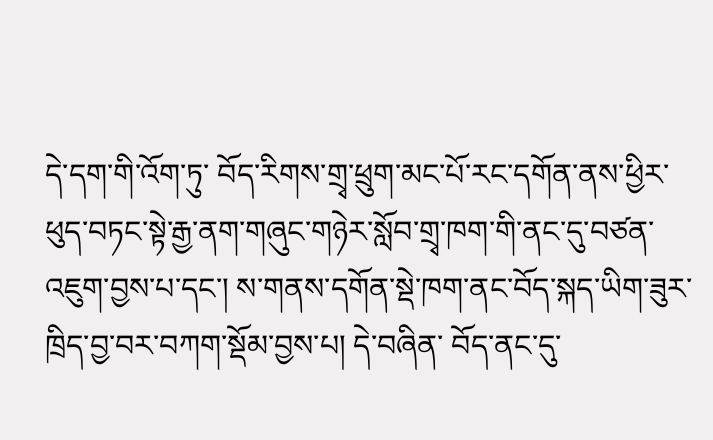དེ་དག་གི་འོག་ཏུ་ བོད་རིགས་གྲྭ་ཕྲུག་མང་པོ་རང་དགོན་ནས་ཕྱིར་ཕུད་བཏང་སྟེ་རྒྱ་ནག་གཞུང་གཉེར་སློབ་གྲྭ་ཁག་གི་ནང་དུ་བཙན་འཇུག་བྱས་པ་དང་། ས་གནས་དགོན་སྡེ་ཁག་ནང་བོད་སྐད་ཡིག་ཟུར་ཁྲིད་བྱ་བར་བཀག་སྡོམ་བྱས་པ། དེ་བཞིན་ བོད་ནང་དུ་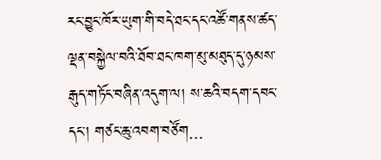རང་བྱུང་ཁོར་ཡུག་གི་བདེ་ཐང་དང་འཚོ་གནས་ཚད་ལྡན་བསྐྱེལ་བའི་ཐོབ་ཐང་ཁག་མུ་མཐུད་དུ་ཉམས་རྒུད་གཏོང་བཞིན་འདུག་ལ། ས་ཆའི་བདག་དབང་དང་། གཙང་ཆུ་འབག་བཙོག...